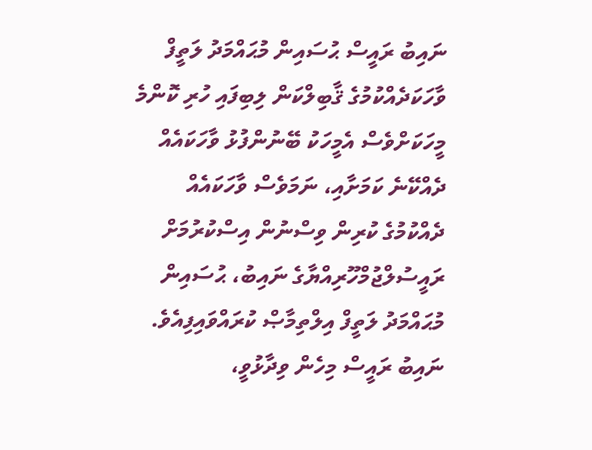ނައިބު ރައީސް ޙުސައިން މުޙައްމަދު ލަތީފް
ވާހަކަދެއްކުމުގެ ޤާބިލްކަން ލިބިފައި ހުރި ކޮންމެ މީހަކަށްވެސް އެމީހަކު ބޭނުންފުޅު ވާހަކައެއް ދެއްކޭނެ ކަމަށާއި، ނަމަވެސް ވާހަކައެއް ދެއްކުމުގެ ކުރިން ވިސްނުން އިސްކުރުމަށް ރައީސުލްޖުމްހޫރިއްޔާގެ ނައިބު، ޙުސައިން މުޙައްމަދު ލަތީފް އިލްތިމާޞް ކުރައްވައިފިއެވެ.
ނައިބު ރައީސް މިހެން ވިދާޅުވީ،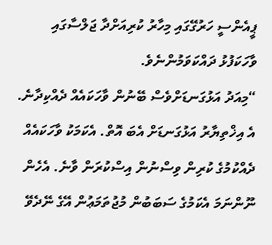ޕީއެންސީ ހަރުގޭގައި މިހާރު ކުރިއަށްދާ ޖަލްސާގައި ވާހަކަފުޅު ދައްކަވަމުންނެވެ.
“މިއަދު އަޅުގަނޑަށްވެސް ބޭނުން ވާހަކައެއް ދެއްކިދާނެ. އެ އިޚްތިޔާރު އަޅުގަނޑަށް އެބަ އޮތް. އެކަމަކު ވާހަކައެއް ދެއްކުމުގެ ކުރިން ވިސްނުން އިސްކުރަން ވާނެ. އެހެން ނޫންނަމަ އެކަމުގެ ސަބަބުން މުޖުތަމަޢުން އޭގެ ނޭދެވޭ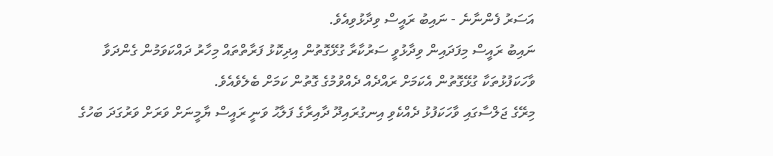އަސަރު ފެންނާނެ - ނައިބު ރައީސް ވިދާޅުވިއެވެ.
ނައިބު ރައީސް މިފަދައިން ވިދާޅުވީ ސަރުކާރާ ގުޅޭގޮތުން އިދިކޮޅު ފަރާތްތައް މިހާރު ދައްކަވަމުން ގެންދަވާ ވާހަކަފުޅުތަކާ ގުޅޭގޮތުން އެކަމަށް ރައްދެއް ދެއްވުމުގެ ގޮތުން ކަމަށް ބެލެވެއެވެ.
މިރޭގެ ޖަލްސާގައި ވާހަކަފުޅު ދެއްކެވި އިނގުރައިދޫ ދާއިރާގެ ފަލާޙު ވަނީ ރައީސް ޔާމީނަށް ވަރަށް ވަރުގަދަ ބަހުގެ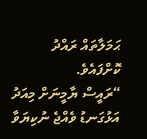ޙަމަލާތައް ރައްދު ކޮށްފައެވެ.
“ރައީސް ޔާމީނަށް މިއަދު އަޅުގަނޑު ވެއްޖެ ނުކިޔަވާ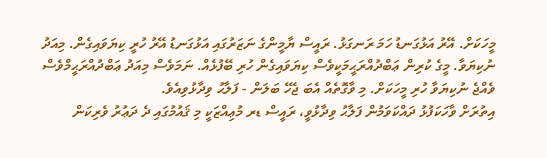މީހަކަށް. އޭރު އަޅުގަނޑު ހަމަ ރަނގަޅު. ރައީސް ޔާމީންގެ ނަޒަރުގައި އަޅުގަނޑު އޭރު ހުރީ ކިޔަވައިގެން. މިއަދު ނުކިޔަވާ. މީގެ ކުރިން ޢަބްދުއްރަޙީމަކީވެސް ކިޔަވައިގެން ހުރި ބޭފުޅެއް. ނަމަވެސް މިއަދު ޢަބްދުއްރަޙީމްވެސް ވެއްޖެ ނުކިޔަވާ ހުރި މީހަކަށް. މި ވާގޮތެއް އެބަ ޖެހޭ ބަލަން - ފަލާޙު ވިދާޅުވިއެވެ.
އިތުރަށް ވާހަކަފުޅު ދައްކަވަމުން ފަލާޙު ވިދާޅުވީ، ރައީސް ޑރ މުޢިއްޒަކީ މި ޤައުމުގައި ދެ ދަޢުރު ވެރިކަން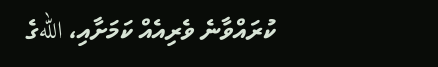ކުރައްވާނެ ވެރިއެއް ކަމަށާއި، اللهގެ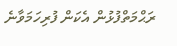ރަޙްމަތްފުޅުން އެކަން ފުރިހަމަވާނެ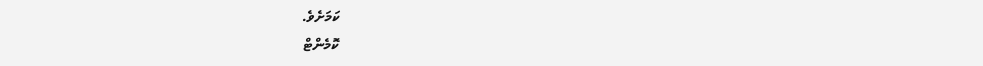ކަމަށެވެ.
ކޮމެންޓް